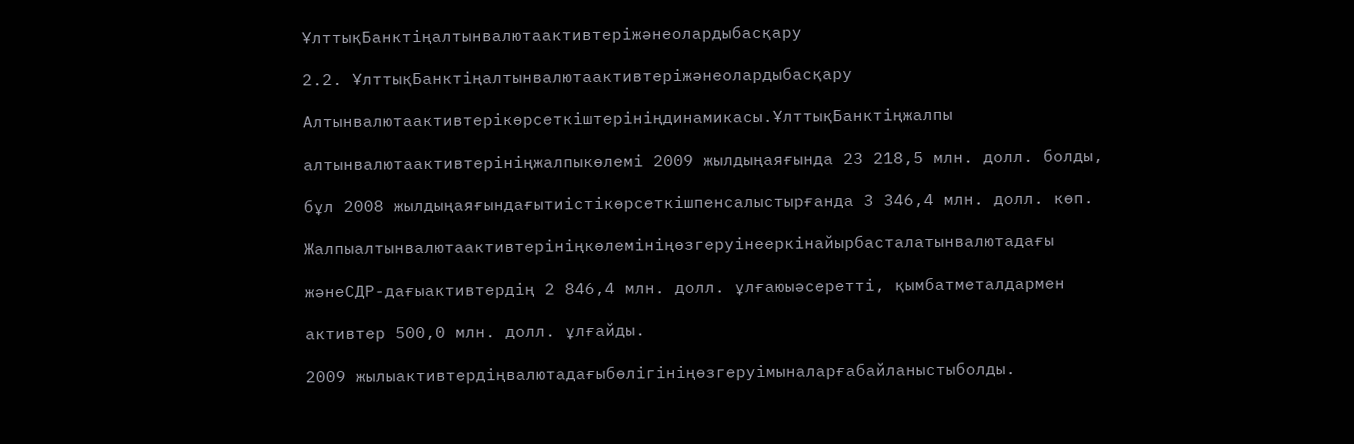ҰлттықБанктіңалтынвалютаактивтеріжəнеолардыбасқару

2.2. ҰлттықБанктіңалтынвалютаактивтеріжəнеолардыбасқару

Алтынвалютаактивтерікөрсеткіштерініңдинамикасы.ҰлттықБанктіңжалпы

алтынвалютаактивтерініңжалпыкөлемі 2009 жылдыңаяғында 23 218,5 млн. долл. болды,

бұл 2008 жылдыңаяғындағытиістікөрсеткішпенсалыстырғанда 3 346,4 млн. долл. көп.

Жалпыалтынвалютаактивтерініңкөлемініңөзгеруінееркінайырбасталатынвалютадағы

жəнеСДР-дағыактивтердің 2 846,4 млн. долл. ұлғаюыəсеретті, қымбатметалдармен

активтер 500,0 млн. долл. ұлғайды.

2009 жылыактивтердіңвалютадағыбөлігініңөзгеруімыналарғабайланыстыболды.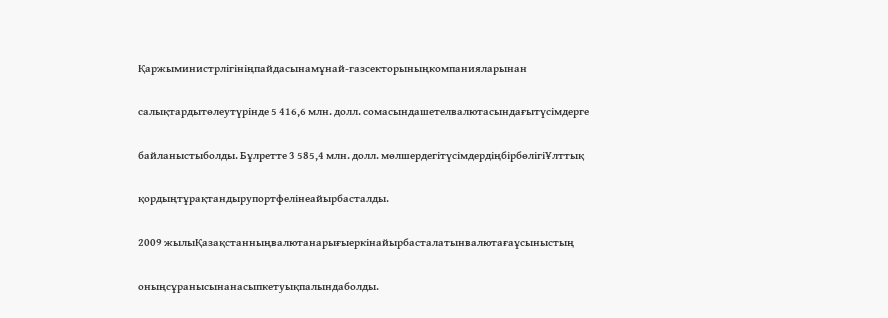Қаржыминистрлігініңпайдасынамұнай-газсекторыныңкомпанияларынан

салықтардытөлеутүрінде 5 416,6 млн. долл. сомасындашетелвалютасындағытүсімдерге

байланыстыболды. Бұлретте 3 585,4 млн. долл. мөлшердегітүсімдердіңбірбөлігіҰлттық

қордыңтұрақтандырупортфелінеайырбасталды.

2009 жылыҚазақстанныңвалютанарығыеркінайырбасталатынвалютағаұсыныстың

оныңсұранысынанасыпкетуықпалындаболды.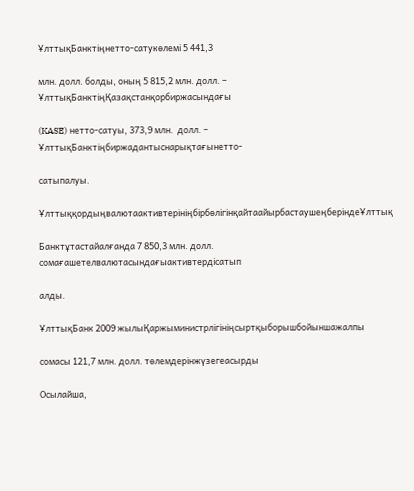ҰлттықБанктіңнетто-сатукөлемі 5 441,3

млн. долл. болды, оның 5 815,2 млн. долл. – ҰлттықБанктіңҚазақстанқорбиржасындағы

(KASE) нетто-сатуы, 373,9 млн.  долл. – ҰлттықБанктіңбиржадантыснарықтағынетто-

сатыпалуы.

ҰлттыққордыңвалютаактивтерініңбірбөлігінқайтаайырбастаушеңберіндеҰлттық

Банктұтастайалғанда 7 850,3 млн. долл. сомағашетелвалютасындағыактивтердісатып

алды.

ҰлттықБанк 2009 жылыҚаржыминистрлігініңсыртқыборышбойыншажалпы

сомасы 121,7 млн. долл. төлемдерінжүзегеасырды

Осылайша,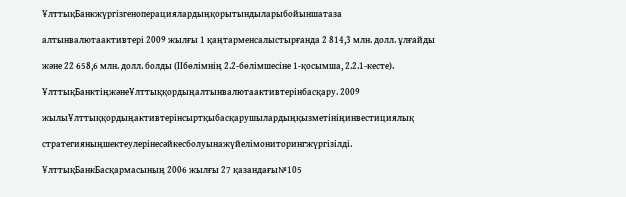ҰлттықБанкжүргізгеноперациялардыңқорытындыларыбойыншатаза

алтынвалютаактивтері 2009 жылғы 1 қаңтарменсалыстырғанда 2 814,3 млн. долл. ұлғайды

жəне 22 658,6 млн. долл. болды (ІІбөлімнің 2.2-бөлімшесіне 1-қосымша, 2.2.1-кесте).

ҰлттықБанктіңжəнеҰлттыққордыңалтынвалютаактивтерінбасқару. 2009

жылыҰлттыққордыңактивтерінсыртқыбасқарушылардыңқызметініңинвестициялық

стратегияныңшектеулерінесəйкесболуынажүйелімониторингжүргізілді.

ҰлттықБанкБасқармасының 2006 жылғы 27 қазандағы№105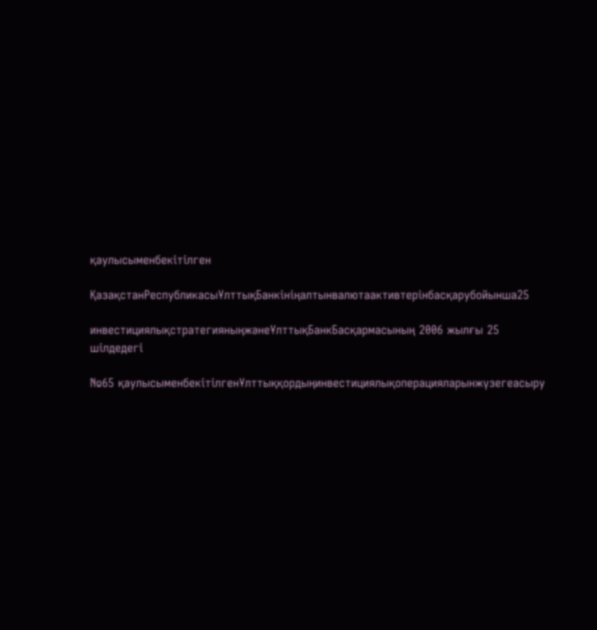қаулысыменбекітілген

ҚазақстанРеспубликасыҰлттықБанкініңалтынвалютаактивтерінбасқарубойынша25

инвестициялықстратегияныңжəнеҰлттықБанкБасқармасының 2006 жылғы 25 шілдедегі

№65 қаулысыменбекітілгенҰлттыққордыңинвестициялықоперацияларынжүзегеасыру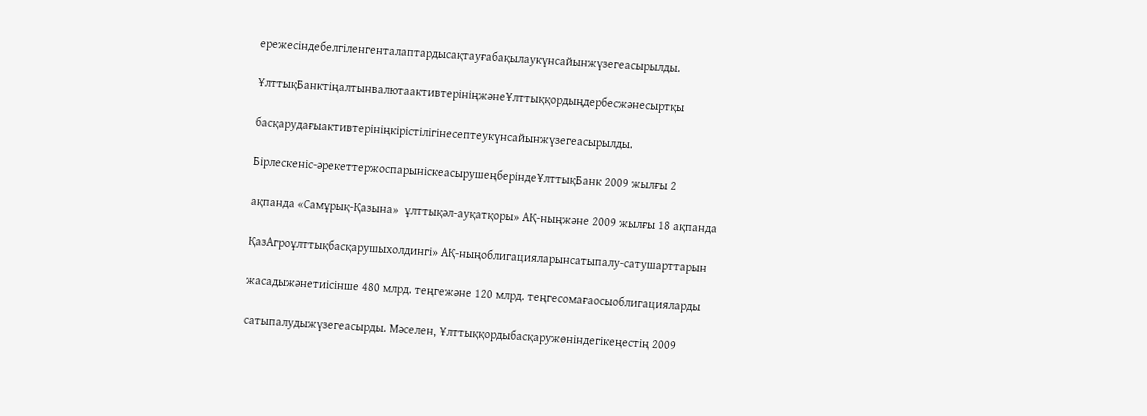ережесіндебелгіленгенталаптардысақтауғабақылаукүнсайынжүзегеасырылды.

ҰлттықБанктіңалтынвалютаактивтерініңжəнеҰлттыққордыңдербесжəнесыртқы

басқарудағыактивтерініңкірістілігінесептеукүнсайынжүзегеасырылды.

Бірлескеніс-əрекеттержоспарыніскеасырушеңберіндеҰлттықБанк 2009 жылғы 2

ақпанда «Самұрық-Қазына»  ұлттықəл-ауқатқоры» АҚ-ныңжəне 2009 жылғы 18 ақпанда

ҚазАгроұлттықбасқарушыхолдингі» АҚ-ныңоблигацияларынсатыпалу-сатушарттарын

жасадыжəнетиісінше 480 млрд. теңгежəне 120 млрд. теңгесомағаосыоблигацияларды

сатыпалудыжүзегеасырды. Мəселен, Ұлттыққордыбасқаружөніндегікеңестің 2009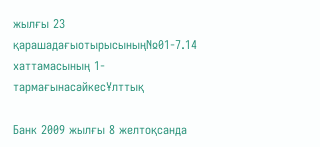жылғы 23 қарашадағыотырысының№01-7.14 хаттамасының 1-тармағынасəйкесҰлттық

Банк 2009 жылғы 8 желтоқсанда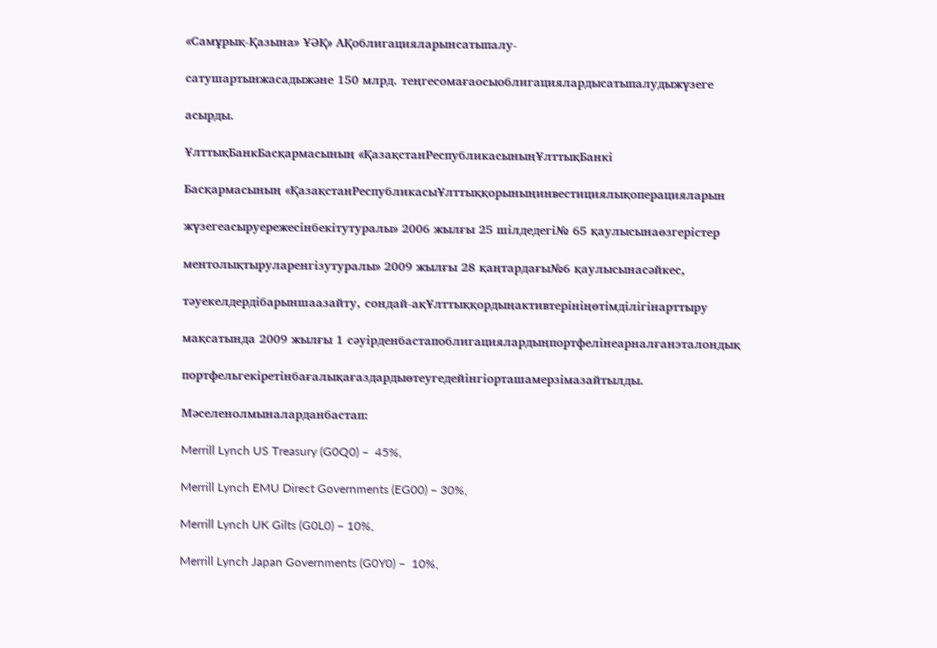«Самұрық-Қазына» ҰƏҚ» АҚоблигацияларынсатыпалу-

сатушартынжасадыжəне 150 млрд. теңгесомағаосыоблигациялардысатыпалудыжүзеге

асырды.

ҰлттықБанкБасқармасының «ҚазақстанРеспубликасыныңҰлттықБанкі

Басқармасының «ҚазақстанРеспубликасыҰлттыққорыныңинвестициялықоперацияларын

жүзегеасыруережесінбекітутуралы» 2006 жылғы 25 шілдедегі№ 65 қаулысынаөзгерістер

ментолықтыруларенгізутуралы» 2009 жылғы 28 қаңтардағы№6 қаулысынасəйкес,

тəуекелдердібарыншаазайту, сондай-ақҰлттыққордыңактивтерініңөтімділігінарттыру

мақсатында 2009 жылғы 1 cəуірденбастапоблигациялардыңпортфелінеарналғанэталондық

портфельгекіретінбағалықағаздардыөтеугедейінгіорташамерзімазайтылды.

Мəселенолмыналарданбастап:

Merrill Lynch US Treasury (G0Q0) –  45%,

Merrill Lynch EMU Direct Governments (EG00) – 30%,

Merrill Lynch UK Gilts (G0L0) – 10%,

Merrill Lynch Japan Governments (G0Y0) –  10%,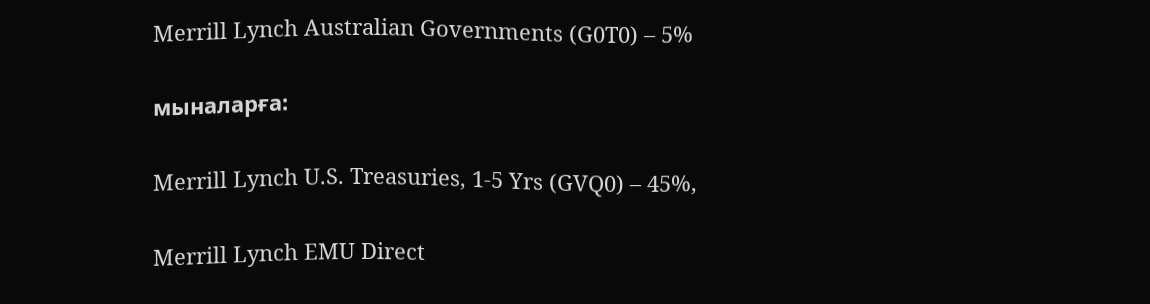Merrill Lynch Australian Governments (G0T0) – 5%

мыналарға:

Merrill Lynch U.S. Treasuries, 1-5 Yrs (GVQ0) – 45%,

Merrill Lynch EMU Direct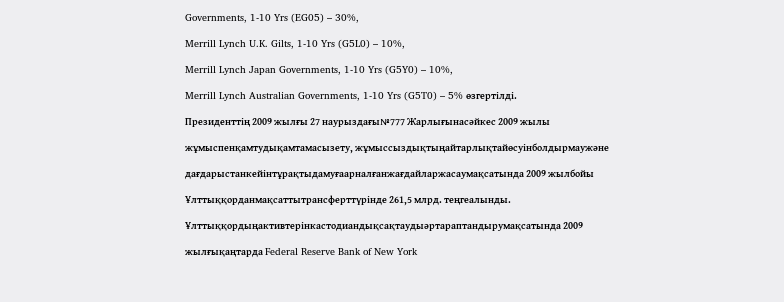Governments, 1-10 Yrs (EG05) – 30%,

Merrill Lynch U.K. Gilts, 1-10 Yrs (G5L0) – 10%,

Merrill Lynch Japan Governments, 1-10 Yrs (G5Y0) – 10%,

Merrill Lynch Australian Governments, 1-10 Yrs (G5T0) – 5% өзгертілді.

Президенттің 2009 жылғы 27 наурыздағы№777 Жарлығынасəйкес 2009 жылы

жұмыспенқамтудықамтамасызету, жұмыссыздықтыңайтарлықтайөсуінболдырмаужəне

дағдарыстанкейінтұрақтыдамуғаарналғанжағдайларжасаумақсатында 2009 жылбойы

Ұлттыққорданмақсаттытрансферттүрінде 261,5 млрд. теңгеалынды.

Ұлттыққордыңактивтерінкастодиандықсақтаудыəртараптандырумақсатында 2009

жылғықаңтарда Federal Reserve Bank of New York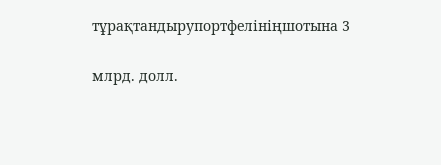тұрақтандырупортфелініңшотына 3

млрд. долл.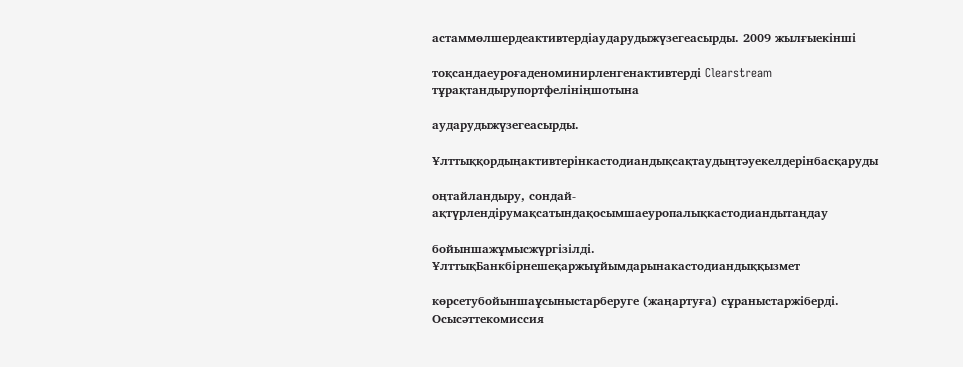астаммөлшердеактивтердіаударудыжүзегеасырды. 2009 жылғыекінші

тоқсандаеуроғаденоминирленгенактивтерді Clearstream тұрақтандырупортфелініңшотына

аударудыжүзегеасырды.

Ұлттыққордыңактивтерінкастодиандықсақтаудыңтəуекелдерінбасқаруды

оңтайландыру, сондай-ақтүрлендірумақсатындақосымшаеуропалықкастодиандытаңдау

бойыншажұмысжүргізілді. ҰлттықБанкбірнешеқаржыұйымдарынакастодиандыққызмет

көрсетубойыншаұсыныстарберуге (жаңартуға) сұраныстаржіберді. Осысəттекомиссия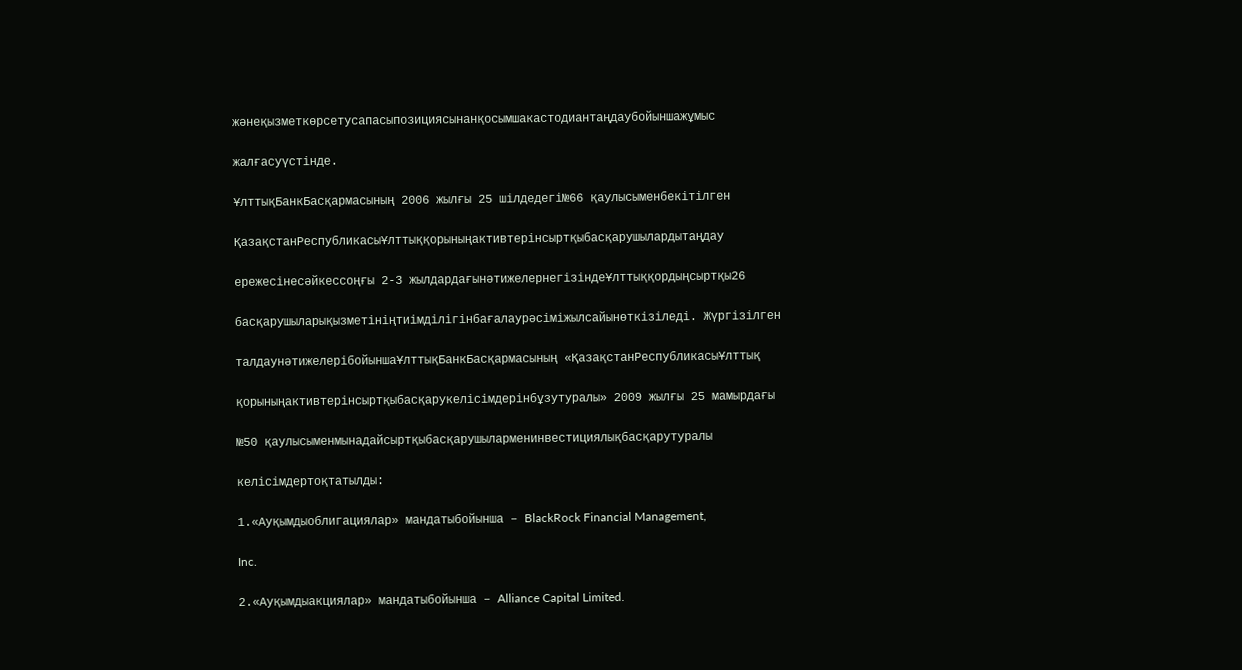жəнеқызметкөрсетусапасыпозициясынанқосымшакастодиантаңдаубойыншажұмыс

жалғасуүстінде.

ҰлттықБанкБасқармасының 2006 жылғы 25 шілдедегі№66 қаулысыменбекітілген

ҚазақстанРеспубликасыҰлттыққорыныңактивтерінсыртқыбасқарушылардытаңдау

ережесінесəйкессоңғы 2-3 жылдардағынəтижелернегізіндеҰлттыққордыңсыртқы26

басқарушыларықызметініңтиімділігінбағалаурəсіміжылсайынөткізіледі. Жүргізілген

талдаунəтижелерібойыншаҰлттықБанкБасқармасының «ҚазақстанРеспубликасыҰлттық

қорыныңактивтерінсыртқыбасқарукелісімдерінбұзутуралы» 2009 жылғы 25 мамырдағы

№50 қаулысыменмынадайсыртқыбасқарушыларменинвестициялықбасқарутуралы

келісімдертоқтатылды:

1.«Ауқымдыоблигациялар» мандатыбойынша – BlackRock Financial Management,

Inc.

2.«Ауқымдыакциялар» мандатыбойынша – Alliance Capital Limited.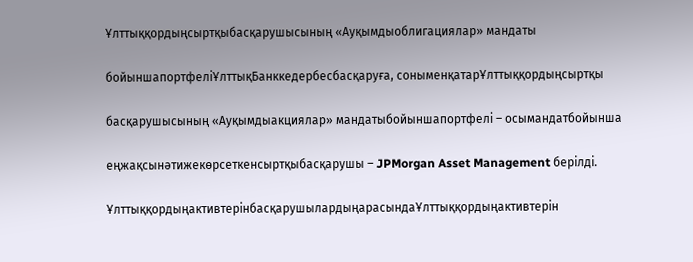Ұлттыққордыңсыртқыбасқарушысының «Ауқымдыоблигациялар» мандаты

бойыншапортфеліҰлттықБанккедербесбасқаруға, соныменқатарҰлттыққордыңсыртқы

басқарушысының «Ауқымдыакциялар» мандатыбойыншапортфелі – осымандатбойынша

еңжақсынəтижекөрсеткенсыртқыбасқарушы – JPMorgan Asset Management берілді.

ҰлттыққордыңактивтерінбасқарушылардыңарасындаҰлттыққордыңактивтерін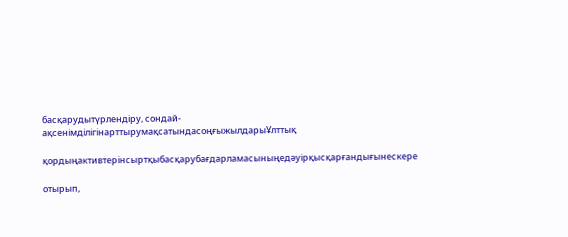басқарудытүрлендіру, сондай-ақсенімділігінарттырумақсатындасоңғыжылдарыҰлттық

қордыңактивтерінсыртқыбасқарубағдарламасыныңедəуірқысқарғандығынескере

отырып,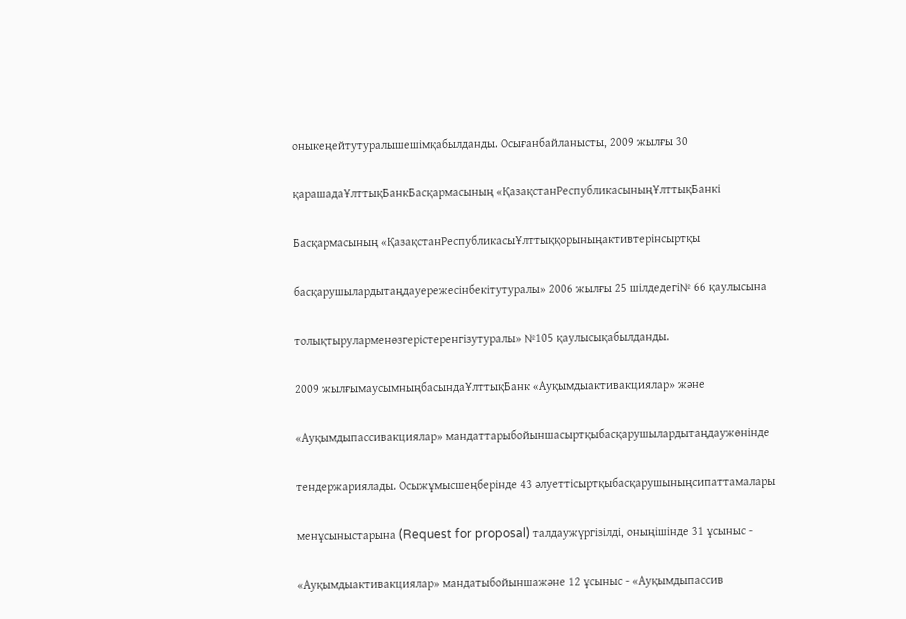оныкеңейтутуралышешімқабылданды. Осығанбайланысты, 2009 жылғы 30

қарашадаҰлттықБанкБасқармасының «ҚазақстанРеспубликасыныңҰлттықБанкі

Басқармасының «ҚазақстанРеспубликасыҰлттыққорыныңактивтерінсыртқы

басқарушылардытаңдауережесінбекітутуралы» 2006 жылғы 25 шілдедегі№ 66 қаулысына

толықтыруларменөзгерістеренгізутуралы» №105 қаулысықабылданды.

2009 жылғымаусымныңбасындаҰлттықБанк «Ауқымдыактивакциялар» жəне

«Ауқымдыпассивакциялар» мандаттарыбойыншасыртқыбасқарушылардытаңдаужөнінде

тендержариялады. Осыжұмысшеңберінде 43 əлуеттісыртқыбасқарушыныңсипаттамалары

менұсыныстарына (Request for proposal) талдаужүргізілді, оныңішінде 31 ұсыныс -

«Ауқымдыактивакциялар» мандатыбойыншажəне 12 ұсыныс - «Ауқымдыпассив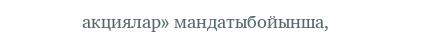акциялар» мандатыбойынша,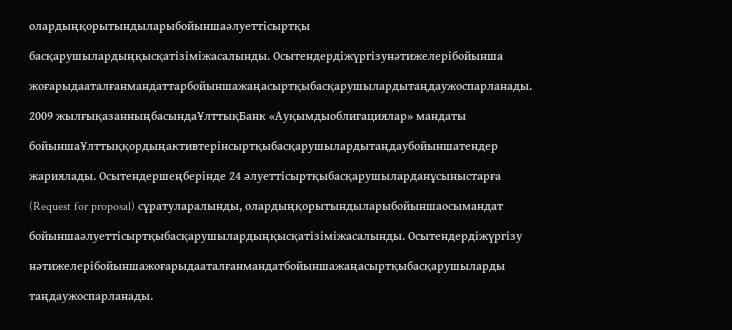олардыңқорытындыларыбойыншаəлуеттісыртқы

басқарушылардыңқысқатізіміжасалынды. Осытендердіжүргізунəтижелерібойынша

жоғарыдааталғанмандаттарбойыншажаңасыртқыбасқарушылардытаңдаужоспарланады.

2009 жылғықазанныңбасындаҰлттықБанк «Ауқымдыоблигациялар» мандаты

бойыншаҰлттыққордыңактивтерінсыртқыбасқарушылардытаңдаубойыншатендер

жариялады. Осытендершеңберінде 24 əлуеттісыртқыбасқарушыларданұсыныстарға

(Request for proposal) сұратуларалынды, олардыңқорытындыларыбойыншаосымандат

бойыншаəлуеттісыртқыбасқарушылардыңқысқатізіміжасалынды. Осытендердіжүргізу

нəтижелерібойыншажоғарыдааталғанмандатбойыншажаңасыртқыбасқарушыларды

таңдаужоспарланады.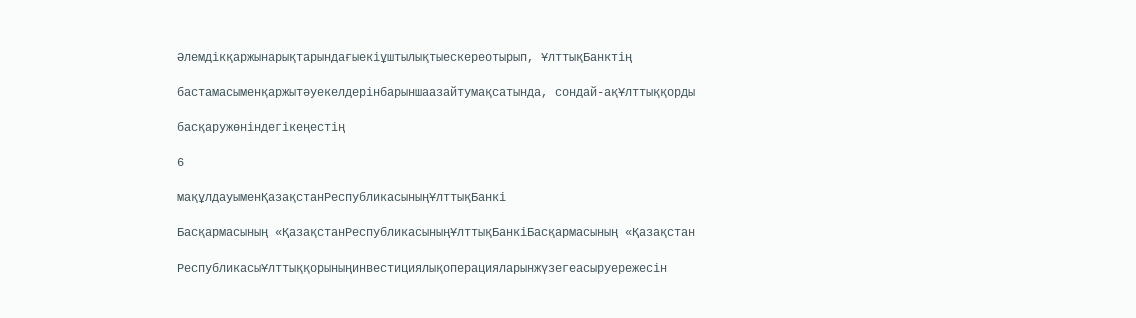Əлемдікқаржынарықтарындағыекіұштылықтыескереотырып, ҰлттықБанктің

бастамасыменқаржытəуекелдерінбарыншаазайтумақсатында, сондай-ақҰлттыққорды

басқаружөніндегікеңестің

6

мақұлдауыменҚазақстанРеспубликасыныңҰлттықБанкі

Басқармасының «ҚазақстанРеспубликасыныңҰлттықБанкіБасқармасының «Қазақстан

РеспубликасыҰлттыққорыныңинвестициялықоперацияларынжүзегеасыруережесін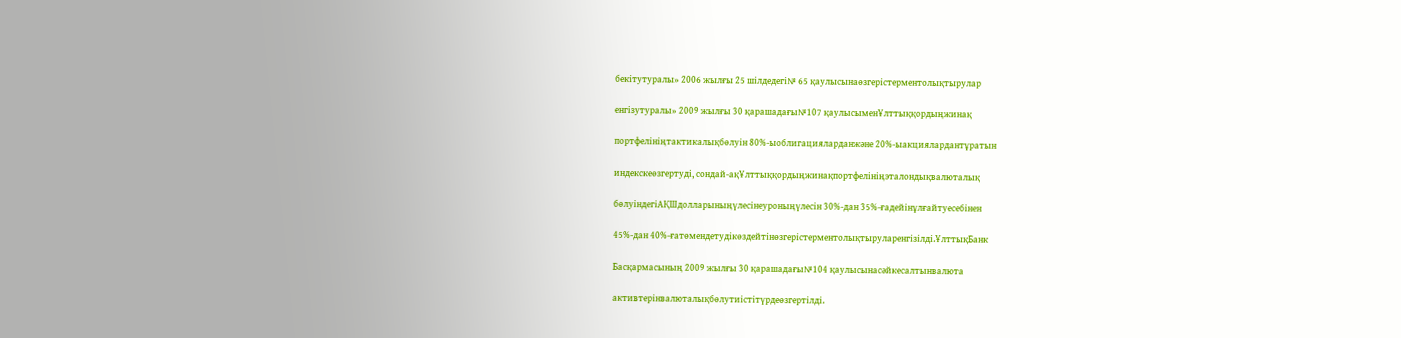бекітутуралы» 2006 жылғы 25 шілдедегі№ 65 қаулысынаөзгерістерментолықтырулар

енгізутуралы» 2009 жылғы 30 қарашадағы№107 қаулысыменҰлттыққордыңжинақ

портфелініңтактикалықбөлуін 80%-ыоблигацияларданжəне 20%-ыакциялардантұратын

индекскеөзгертуді, сондай-ақҰлттыққордыңжинақпортфелініңэталондықвалюталық

бөлуіндегіАҚШдолларыныңүлесінеуроныңүлесін 30%-дан 35%-ғадейінұлғайтуесебінен

45%-дан 40%-ғатөмендетудікөздейтінөзгерістерментолықтыруларенгізілді.ҰлттықБанк

Басқармасының 2009 жылғы 30 қарашадағы№104 қаулысынасəйкесалтынвалюта

активтерінвалюталықбөлутиістітүрдеөзгертілді.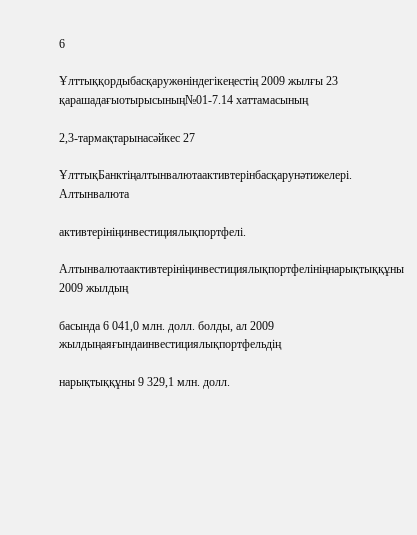6

Ұлттыққордыбасқаружөніндегікеңестің 2009 жылғы 23 қарашадағыотырысының№01-7.14 хаттамасының

2,3-тармақтарынасəйкес 27

ҰлттықБанктіңалтынвалютаактивтерінбасқарунəтижелері. Алтынвалюта

активтерініңинвестициялықпортфелі.

Алтынвалютаактивтерініңинвестициялықпортфелініңнарықтыққұны 2009 жылдың

басында 6 041,0 млн. долл. болды, ал 2009 жылдыңаяғындаинвестициялықпортфельдің

нарықтыққұны 9 329,1 млн. долл.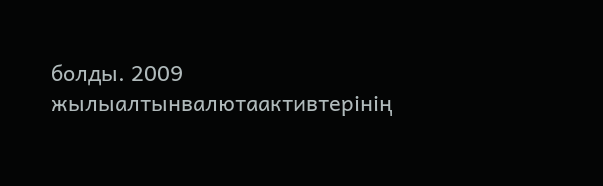болды. 2009 жылыалтынвалютаактивтерінің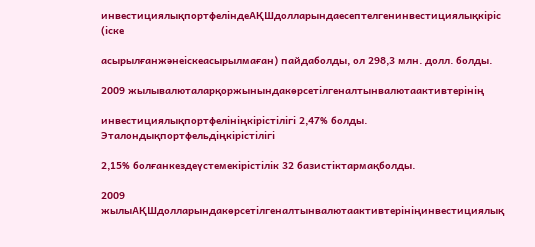инвестициялықпортфеліндеАҚШдолларындаесептелгенинвестициялықкіріс (іске

асырылғанжəнеіскеасырылмаған) пайдаболды, ол 298,3 млн. долл. болды.

2009 жылывалюталарқоржынындакөрсетілгеналтынвалютаактивтерінің

инвестициялықпортфелініңкірістілігі 2,47% болды. Эталондықпортфельдіңкірістілігі

2,15% болғанкездеүстемекірістілік 32 базистіктармақболды.

2009 жылыАҚШдолларындакөрсетілгеналтынвалютаактивтерініңинвестициялық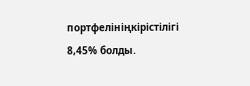портфелініңкірістілігі 8,45% болды.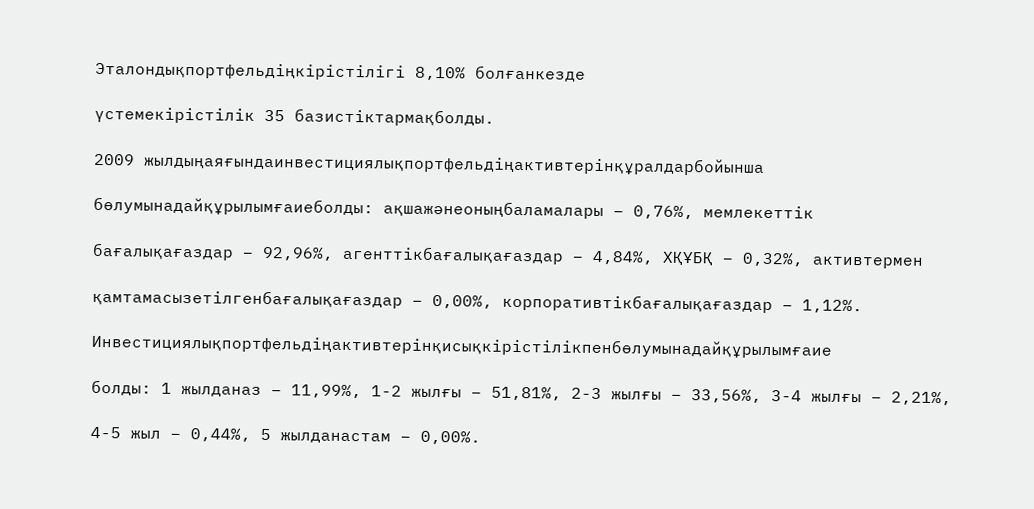Эталондықпортфельдіңкірістілігі 8,10% болғанкезде

үстемекірістілік 35 базистіктармақболды.

2009 жылдыңаяғындаинвестициялықпортфельдіңактивтерінқұралдарбойынша

бөлумынадайқұрылымғаиеболды: ақшажəнеоныңбаламалары – 0,76%, мемлекеттік

бағалықағаздар – 92,96%, агенттікбағалықағаздар – 4,84%, ХҚҰБҚ – 0,32%, активтермен

қамтамасызетілгенбағалықағаздар – 0,00%, корпоративтікбағалықағаздар – 1,12%.

Инвестициялықпортфельдіңактивтерінқисықкірістілікпенбөлумынадайқұрылымғаие

болды: 1 жылданаз – 11,99%, 1-2 жылғы – 51,81%, 2-3 жылғы – 33,56%, 3-4 жылғы – 2,21%,

4-5 жыл – 0,44%, 5 жылданастам – 0,00%.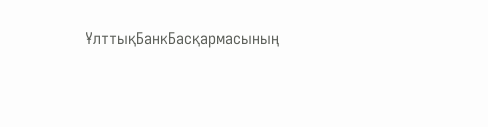ҰлттықБанкБасқармасының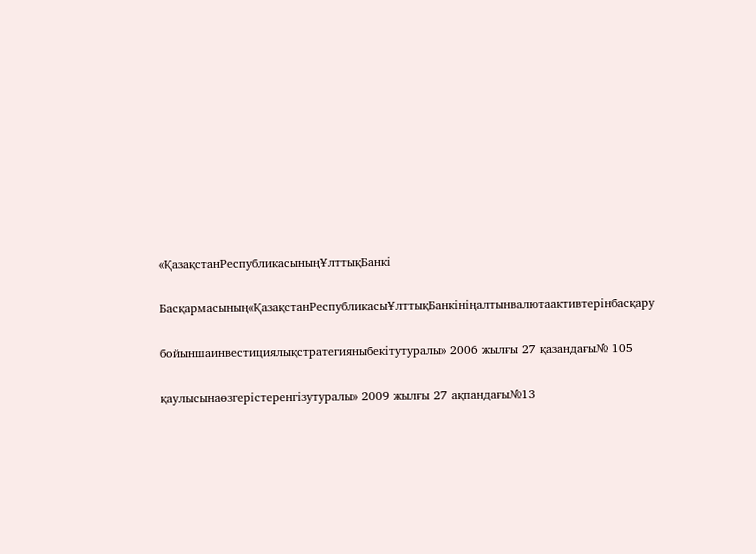«ҚазақстанРеспубликасыныңҰлттықБанкі

Басқармасының«ҚазақстанРеспубликасыҰлттықБанкініңалтынвалютаактивтерінбасқару

бойыншаинвестициялықстратегияныбекітутуралы» 2006 жылғы 27 қазандағы№ 105

қаулысынаөзгерістеренгізутуралы» 2009 жылғы 27 ақпандағы№13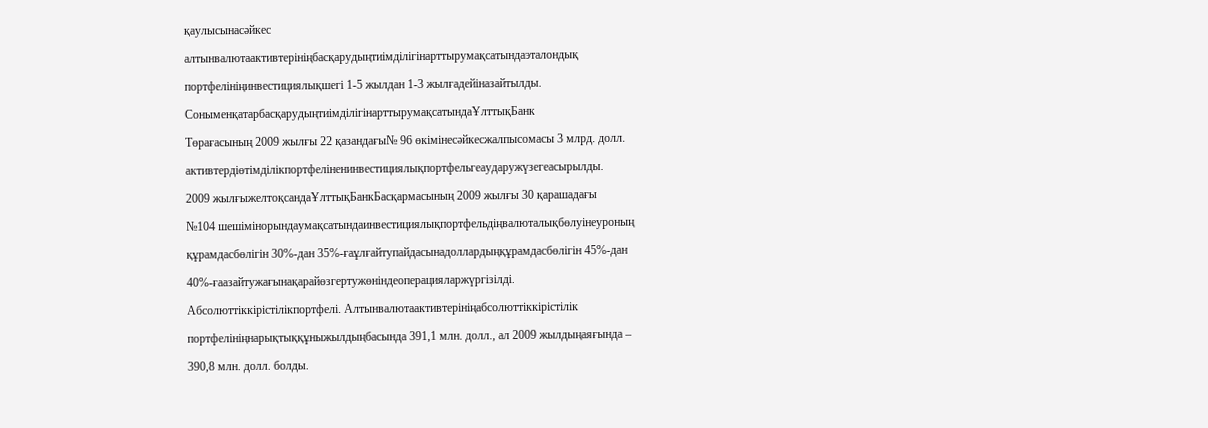қаулысынасəйкес

алтынвалютаактивтерініңбасқарудыңтиімділігінарттырумақсатындаэталондық

портфелініңинвестициялықшегі 1-5 жылдан 1-3 жылғадейіназайтылды.

СоныменқатарбасқарудыңтиімділігінарттырумақсатындаҰлттықБанк

Төрағасының 2009 жылғы 22 қазандағы№ 96 өкімінесəйкесжалпысомасы 3 млрд. долл.

активтердіөтімділікпортфеліненинвестициялықпортфельгеаударужүзегеасырылды.

2009 жылғыжелтоқсандаҰлттықБанкБасқармасының 2009 жылғы 30 қарашадағы

№104 шешімінорындаумақсатындаинвестициялықпортфельдіңвалюталықбөлуінеуроның

құрамдасбөлігін 30%-дан 35%-ғаұлғайтупайдасынадоллардыңқұрамдасбөлігін 45%-дан

40%-ғаазайтужағынақарайөзгертужөніндеоперацияларжүргізілді.

Абсолюттіккірістілікпортфелі. Алтынвалютаактивтерініңабсолюттіккірістілік

портфелініңнарықтыққұныжылдыңбасында 391,1 млн. долл., ал 2009 жылдыңаяғында –

390,8 млн. долл. болды.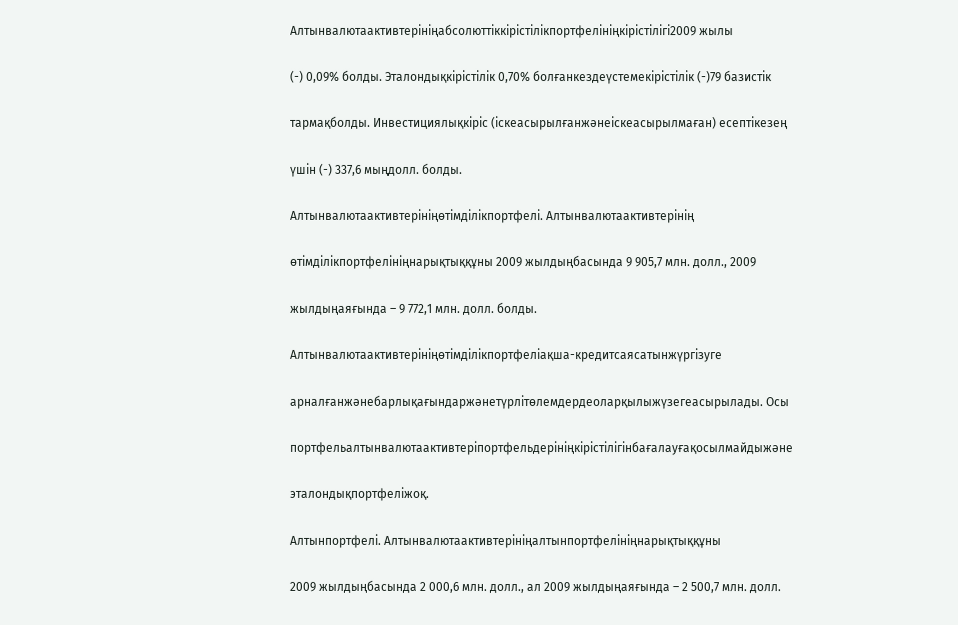Алтынвалютаактивтерініңабсолюттіккірістілікпортфелініңкірістілігі2009 жылы

(-) 0,09% болды. Эталондықкірістілік 0,70% болғанкездеүстемекірістілік (-)79 базистік

тармақболды. Инвестициялықкіріс (іскеасырылғанжəнеіскеасырылмаған) есептікезең

үшін (-) 337,6 мыңдолл. болды.

Алтынвалютаактивтерініңөтімділікпортфелі. Алтынвалютаактивтерінің

өтімділікпортфелініңнарықтыққұны 2009 жылдыңбасында 9 905,7 млн. долл., 2009

жылдыңаяғында – 9 772,1 млн. долл. болды.

Алтынвалютаактивтерініңөтімділікпортфеліақша-кредитсаясатынжүргізуге

арналғанжəнебарлықағындаржəнетүрлітөлемдердеоларқылыжүзегеасырылады. Осы

портфельалтынвалютаактивтеріпортфельдерініңкірістілігінбағалауғақосылмайдыжəне

эталондықпортфеліжоқ.

Алтынпортфелі. Алтынвалютаактивтерініңалтынпортфелініңнарықтыққұны

2009 жылдыңбасында 2 000,6 млн. долл., ал 2009 жылдыңаяғында – 2 500,7 млн. долл.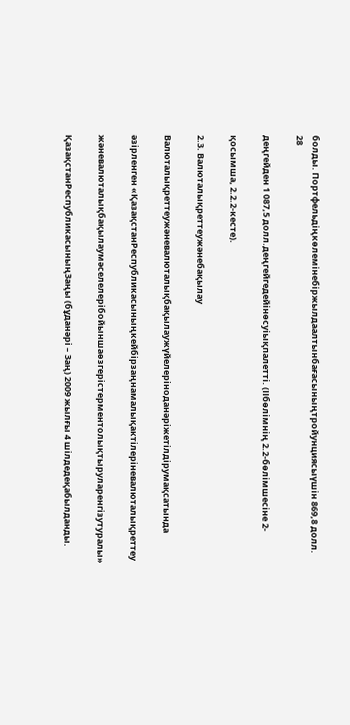болды. Портфельдіңкөлемінебіржылдаалтынбағасыныңтройунциясыүшін 869,8 долл. 28

деңгейден 1 087,5 долл.деңгейгедейінөсуіықпалетті. (ІІбөлімнің 2.2-бөлімшесіне 2-

қосымша, 2.2.2-кесте).

2.3. Валюталықреттеужəнебақылау

Валюталықреттеужəневалюталықбақылаужүйелеріноданəріжетілдірумақсатында

əзірленген «ҚазақстанРеспубликасыныңкейбірзаңнамалықактілеріневалюталықреттеу

жəневалюталықбақылаумəселелерібойыншаөзгерістерментолықтыруларенгізутуралы»

ҚазақстанРеспубликасыныңЗаңы (бұданəрі – Заң) 2009 жылғы 4 шілдедеқабылданды.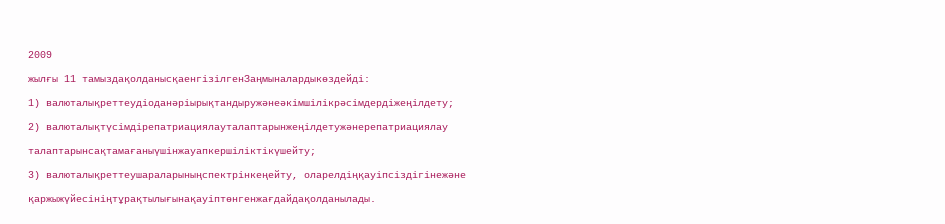2009

жылғы 11 тамыздақолданысқаенгізілгенЗаңмыналардыкөздейді:

1) валюталықреттеудіоданəріырықтандыружəнеəкімшілікрəсімдердіжеңілдету;

2) валюталықтүсімдірепатриациялауталаптарынжеңілдетужəнерепатриациялау

талаптарынсақтамағаныүшінжауапкершіліктікүшейту;

3) валюталықреттеушараларыныңспектрінкеңейту, оларелдіңқауіпсіздігінежəне

қаржыжүйесініңтұрақтылығынақауіптөнгенжағдайдақолданылады.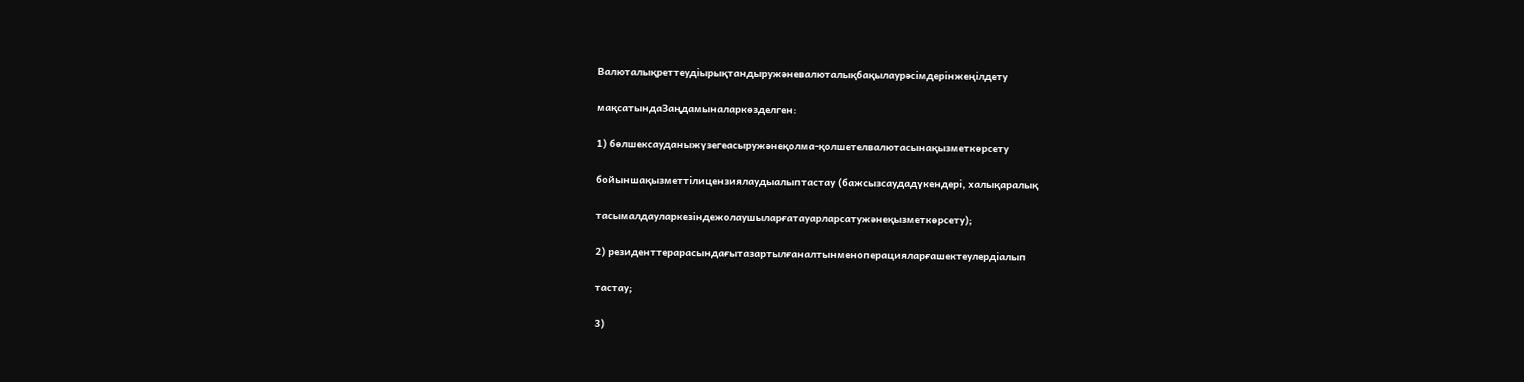Валюталықреттеудіырықтандыружəневалюталықбақылаурəсімдерінжеңілдету

мақсатындаЗаңдамыналаркөзделген:

1) бөлшексауданыжүзегеасыружəнеқолма-қолшетелвалютасынақызметкөрсету

бойыншақызметтілицензиялаудыалыптастау (бажсызсаудадүкендері, халықаралық

тасымалдауларкезіндежолаушыларғатауарларсатужəнеқызметкөрсету);

2) резиденттерарасындағытазартылғаналтынменоперацияларғашектеулердіалып

тастау;

3)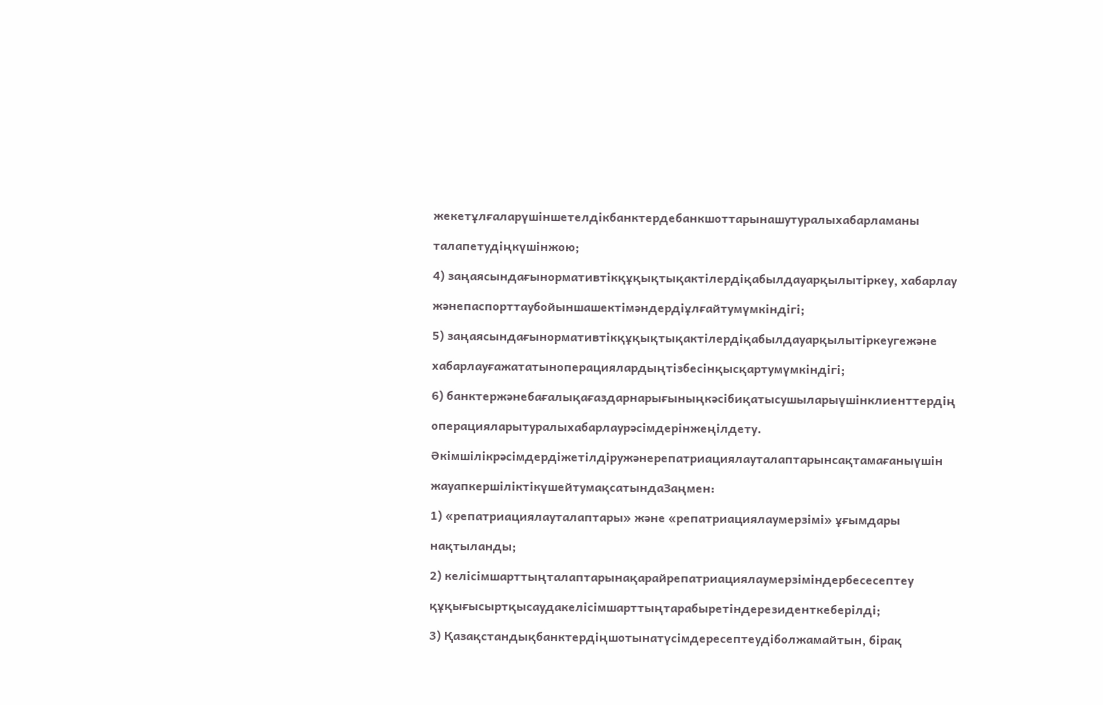жекетұлғаларүшіншетелдікбанктердебанкшоттарынашутуралыхабарламаны

талапетудіңкүшінжою;

4) заңаясындағынормативтікқұқықтықактілердіқабылдауарқылытіркеу, хабарлау

жəнепаспорттаубойыншашектімəндердіұлғайтумүмкіндігі;

5) заңаясындағынормативтікқұқықтықактілердіқабылдауарқылытіркеугежəне

хабарлауғажататыноперациялардыңтізбесінқысқартумүмкіндігі;

6) банктержəнебағалықағаздарнарығыныңкəсібиқатысушыларыүшінклиенттердің

операцияларытуралыхабарлаурəсімдерінжеңілдету.

Əкімшілікрəсімдердіжетілдіружəнерепатриациялауталаптарынсақтамағаныүшін

жауапкершіліктікүшейтумақсатындаЗаңмен:

1) «репатриациялауталаптары» жəне «репатриациялаумерзімі» ұғымдары

нақтыланды;

2) келісімшарттыңталаптарынақарайрепатриациялаумерзіміндербесесептеу

құқығысыртқысаудакелісімшарттыңтарабыретіндерезиденткеберілді;

3) Қазақстандықбанктердіңшотынатүсімдересептеудіболжамайтын, бірақ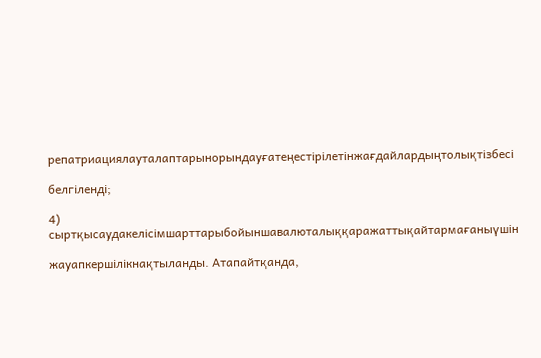репатриациялауталаптарынорындауғатеңестірілетінжағдайлардыңтолықтізбесі

белгіленді;

4) сыртқысаудакелісімшарттарыбойыншавалюталыққаражаттықайтармағаныүшін

жауапкершілікнақтыланды. Атапайтқанда,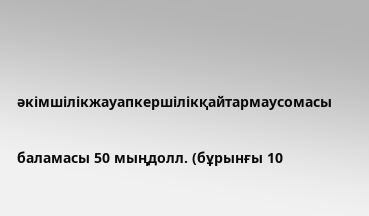əкімшілікжауапкершілікқайтармаусомасы

баламасы 50 мыңдолл. (бұрынғы 10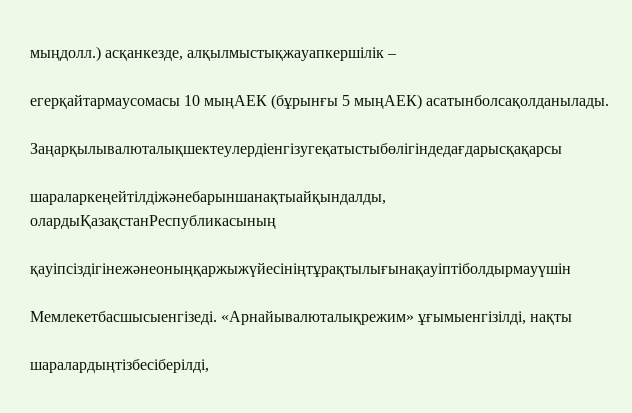мыңдолл.) асқанкезде, алқылмыстықжауапкершілік –

егерқайтармаусомасы 10 мыңАЕК (бұрынғы 5 мыңАЕК) асатынболсақолданылады.

Заңарқылывалюталықшектеулердіенгізугеқатыстыбөлігіндедағдарысқақарсы

шараларкеңейтілдіжəнебарыншанақтыайқындалды, олардыҚазақстанРеспубликасының

қауіпсіздігінежəнеоныңқаржыжүйесініңтұрақтылығынақауіптіболдырмауүшін

Мемлекетбасшысыенгізеді. «Арнайывалюталықрежим» ұғымыенгізілді, нақты

шаралардыңтізбесіберілді,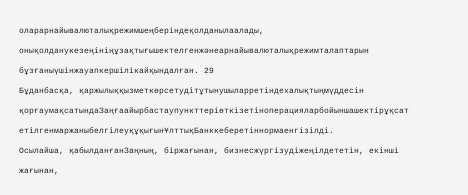оларарнайывалюталықрежимшеңберіндеқолданылаалады,

онықолданукезеңініңұзақтығышектелгенжəнеарнайывалюталықрежимталаптарын

бұзғаныүшінжауапкершілікайқындалған. 29

Бұданбасқа, қаржылыққызметкөрсетудітұтынушыларретіндехалықтыңмүддесін

қорғаумақсатындаЗаңғаайырбастаупункттеріөткізетіноперацияларбойыншашектірұқсат

етілгенмаржаныбелгілеуқұқығынҰлттықБанккеберетіннормаенгізілді.

Осылайша, қабылданғанЗаңның, біржағынан, бизнесжүргізудіжеңілдететін, екінші

жағынан,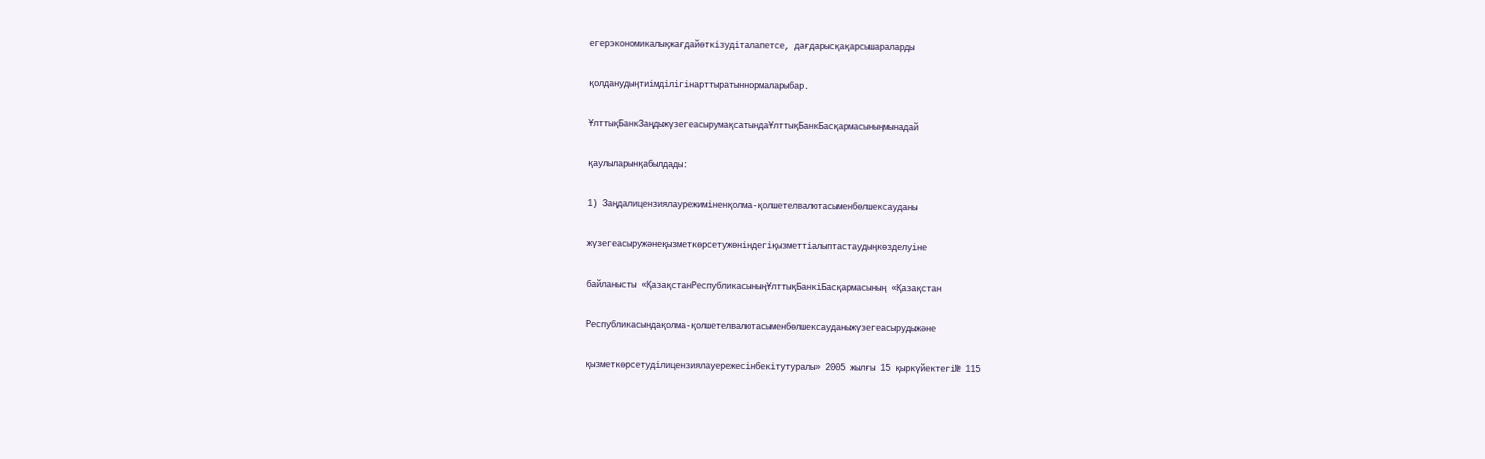егерэкономикалықжағдайөткізудіталапетсе, дағдарысқақарсышараларды

қолданудыңтиімділігінарттыратыннормаларыбар.

ҰлттықБанкЗаңдыжүзегеасырумақсатындаҰлттықБанкБасқармасыныңмынадай

қаулыларынқабылдады:

1) Заңдалицензиялаурежиміненқолма-қолшетелвалютасыменбөлшексауданы

жүзегеасыружəнеқызметкөрсетужөніндегіқызметтіалыптастаудыңкөзделуіне

байланысты «ҚазақстанРеспубликасыныңҰлттықБанкіБасқармасының «Қазақстан

Республикасындақолма-қолшетелвалютасыменбөлшексауданыжүзегеасырудыжəне

қызметкөрсетуділицензиялауережесінбекітутуралы» 2005 жылғы 15 қыркүйектегі№ 115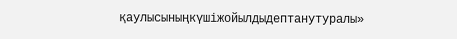қаулысыныңкүшіжойылдыдептанутуралы»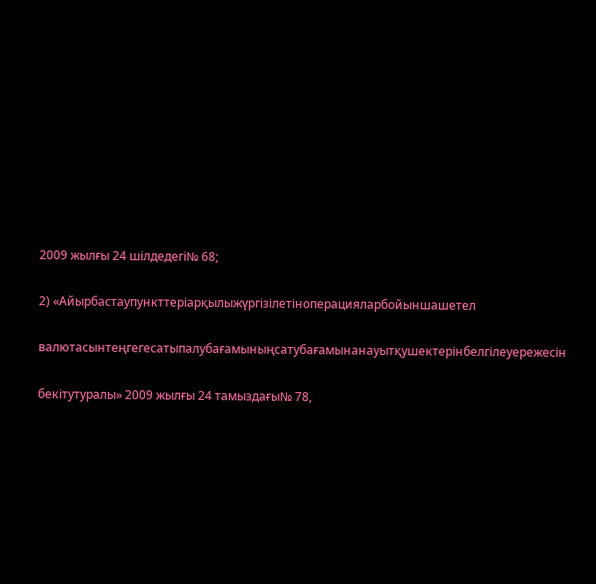2009 жылғы 24 шілдедегі№ 68;

2) «Айырбастаупункттеріарқылыжүргізілетіноперацияларбойыншашетел

валютасынтеңгегесатыпалубағамыныңсатубағамынанауытқушектерінбелгілеуережесін

бекітутуралы» 2009 жылғы 24 тамыздағы№ 78,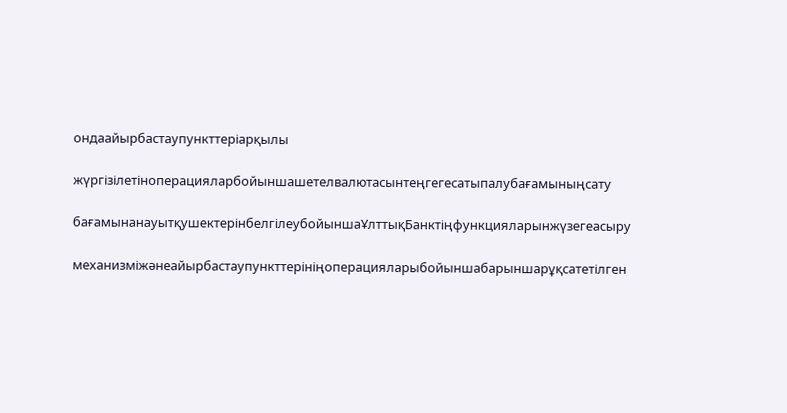ондаайырбастаупункттеріарқылы

жүргізілетіноперацияларбойыншашетелвалютасынтеңгегесатыпалубағамыныңсату

бағамынанауытқушектерінбелгілеубойыншаҰлттықБанктіңфункцияларынжүзегеасыру

механизміжəнеайырбастаупункттерініңоперацияларыбойыншабарыншарұқсатетілген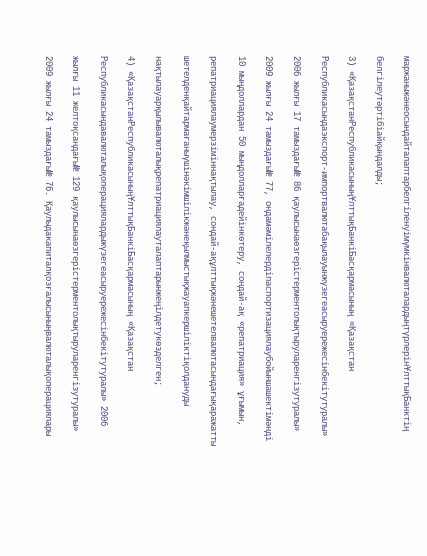маржаныжəнеосындайталаптарбелгіленуімүмкінвалюталардыңтүрлерінҰлттықБанктің

белгілеутəртібіайқындалды;

3) «ҚазақстанРеспубликасыныңҰлттықБанкіБасқармасының «Қазақстан

Республикасындаэкспорт-импортвалютабақылауынжүзегеасыруережесінбекітутуралы»

2006 жылғы 17 тамыздағы№ 86 қаулысынаөзгерістерментолықтыруларенгізутуралы»

2009 жылғы 24 тамыздағы№ 77, ондамəмілелердіпаспортизациялаубойыншашектімəнді

10 мыңдоллардан 50 мыңдолларғадейінкөтеру, сондай-ақ «репатриация» ұғымын,

репатриациялаумерзіміннақтылау, сондай-ақұлттықжəнешетелвалютасындағықаражатты

шетелденқайтармағаныүшінəкімшілікжəнеқылмыстықжауапкершіліктіқолдануды

нақтылауарқылывалюталықрепатриациялауталаптарынжеңілдетукөзделген;

4) «ҚазақстанРеспубликасыныңҰлттықБанкіБасқармасының «Қазақстан

Республикасындавалюталықоперациялардыжүзегеасыруережесінбекітутуралы» 2006

жылғы 11 желтоқсандағы№ 129 қаулысынаөзгерістерментолықтыруларенгізутуралы»

2009 жылғы 24 тамыздағы№ 76. Қаулыдакапиталқозғалысыныңвалюталықоперациялары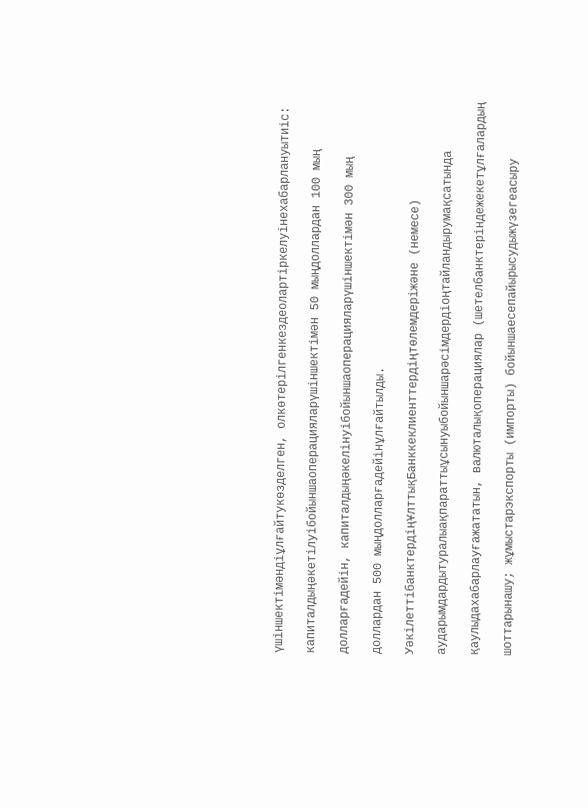үшіншектімəндіұлғайтукөзделген, олкөтерілгенкездеолартіркелуінехабарлануытиіс:

капиталдыңəкетілуібойыншаоперацияларүшіншектімəн 50 мыңдоллардан 100 мың

долларғадейін, капиталдыңəкелінуібойыншаоперацияларүшіншектімəн 300 мың

доллардан 500 мыңдолларғадейінұлғайтылды.

УəкілеттібанктердіңҰлттықБанккеклиенттердіңтөлемдеріжəне (немесе)

аударымдардытуралыақпараттыұсынуыбойыншарəсімдердіоңтайландырумақсатында

қаулыдахабарлауғажататын, валюталықоперациялар (шетелбанктеріндежекетұлғалардың

шоттарынашу; жұмыстарэкспорты (импорты) бойыншаесепайырысудыжүзегеасыру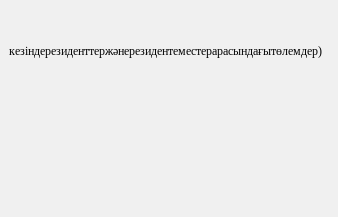кезіндерезиденттержəнерезидентеместерарасындағытөлемдер)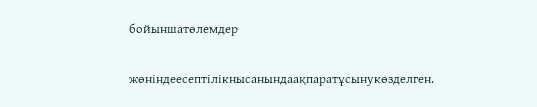бойыншатөлемдер

жөніндеесептілікнысанындаақпаратұсынукөзделген.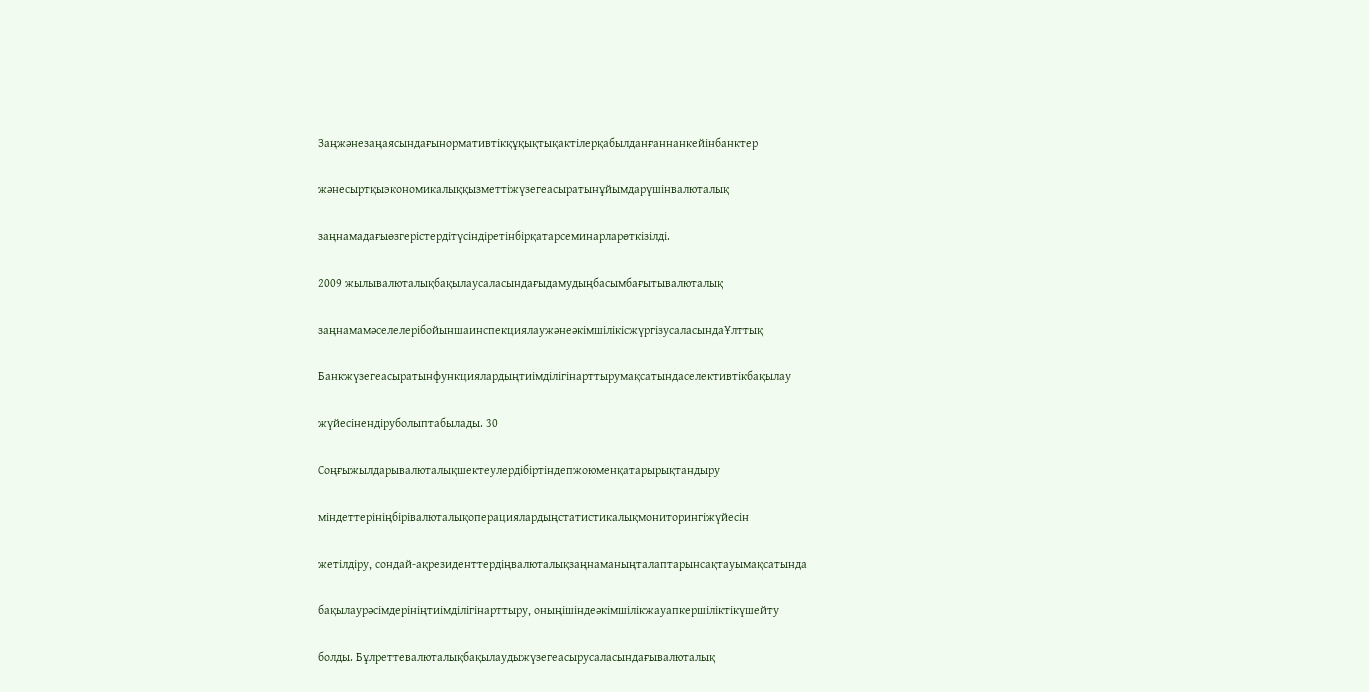Заңжəнезаңаясындағынормативтікқұқықтықактілерқабылданғаннанкейінбанктер

жəнесыртқыэкономикалыққызметтіжүзегеасыратынұйымдарүшінвалюталық

заңнамадағыөзгерістердітүсіндіретінбірқатарсеминарларөткізілді.

2009 жылывалюталықбақылаусаласындағыдамудыңбасымбағытывалюталық

заңнамамəселелерібойыншаинспекциялаужəнеəкімшілікісжүргізусаласындаҰлттық

Банкжүзегеасыратынфункциялардыңтиімділігінарттырумақсатындаселективтікбақылау

жүйесінендіруболыптабылады. 30

Соңғыжылдарывалюталықшектеулердібіртіндепжоюменқатарырықтандыру

міндеттерініңбірівалюталықоперациялардыңстатистикалықмониторингіжүйесін

жетілдіру, сондай-ақрезиденттердіңвалюталықзаңнаманыңталаптарынсақтауымақсатында

бақылаурəсімдерініңтиімділігінарттыру, оныңішіндеəкімшілікжауапкершіліктікүшейту

болды. Бұлреттевалюталықбақылаудыжүзегеасырусаласындағывалюталық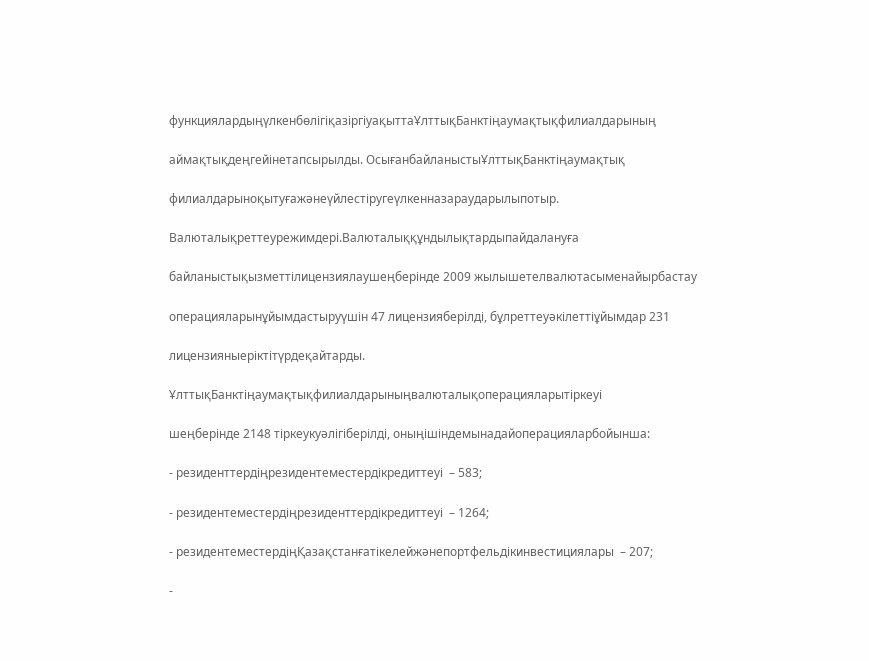функциялардыңүлкенбөлігіқазіргіуақыттаҰлттықБанктіңаумақтықфилиалдарының

аймақтықдеңгейінетапсырылды. ОсығанбайланыстыҰлттықБанктіңаумақтық

филиалдарыноқытуғажəнеүйлестіругеүлкенназараударылыпотыр.

Валюталықреттеурежимдері.Валюталыққұндылықтардыпайдалануға

байланыстықызметтілицензиялаушеңберінде 2009 жылышетелвалютасыменайырбастау

операцияларынұйымдастыруүшін 47 лицензияберілді, бұлреттеуəкілеттіұйымдар 231

лицензияныеріктітүрдеқайтарды.

ҰлттықБанктіңаумақтықфилиалдарыныңвалюталықоперацияларытіркеуі

шеңберінде 2148 тіркеукуəлігіберілді, оныңішіндемынадайоперацияларбойынша:

- резиденттердіңрезидентеместердікредиттеуі  – 583;

- резидентеместердіңрезиденттердікредиттеуі  – 1264;

- резидентеместердіңҚазақстанғатікелейжəнепортфельдікинвестициялары  – 207;

-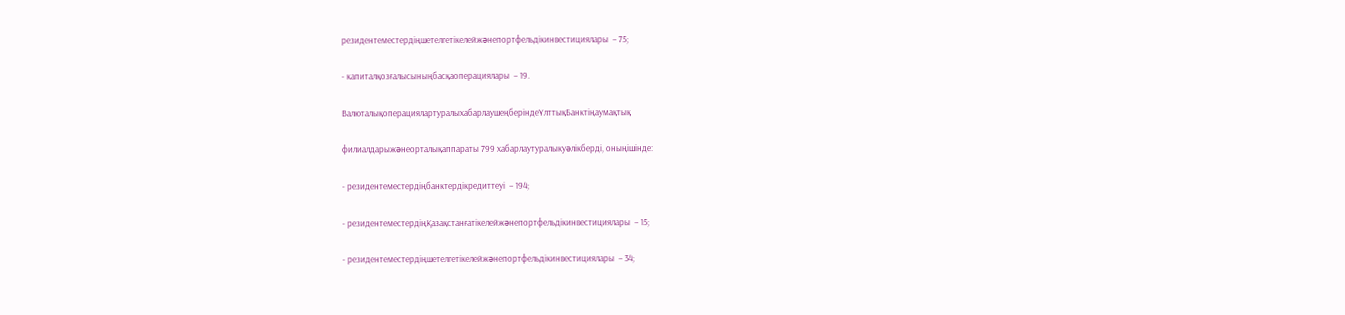резидентеместердіңшетелгетікелейжəнепортфельдікинвестициялары  – 75;

- капиталқозғалысыныңбасқаоперациялары  – 19.

ВалюталықоперациялартуралыхабарлаушеңберіндеҰлттықБанктіңаумақтық

филиалдарыжəнеорталықаппараты 799 хабарлаутуралыкуəлікберді, оныңішінде:

- резидентеместердіңбанктердікредиттеуі  – 194;

- резидентеместердіңҚазақстанғатікелейжəнепортфельдікинвестициялары  – 15;

- резидентеместердіңшетелгетікелейжəнепортфельдікинвестициялары  – 34;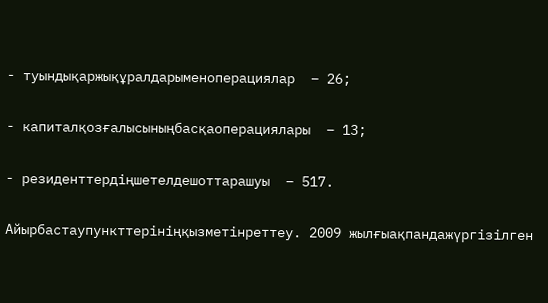- туындықаржықұралдарыменоперациялар  – 26;

- капиталқозғалысыныңбасқаоперациялары  – 13;

- резиденттердіңшетелдешоттарашуы  – 517.

Айырбастаупункттерініңқызметінреттеу. 2009 жылғыақпандажүргізілген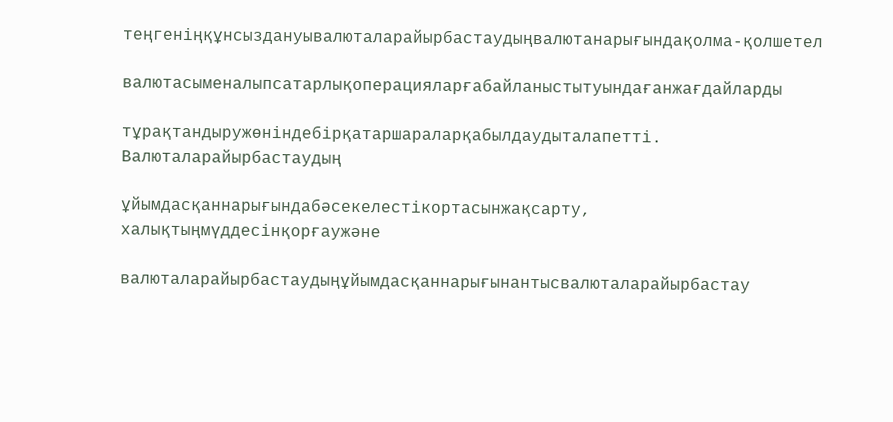теңгеніңқұнсыздануывалюталарайырбастаудыңвалютанарығындақолма-қолшетел

валютасыменалыпсатарлықоперацияларғабайланыстытуындағанжағдайларды

тұрақтандыружөніндебірқатаршараларқабылдаудыталапетті. Валюталарайырбастаудың

ұйымдасқаннарығындабəсекелестікортасынжақсарту, халықтыңмүддесінқорғаужəне

валюталарайырбастаудыңұйымдасқаннарығынантысвалюталарайырбастау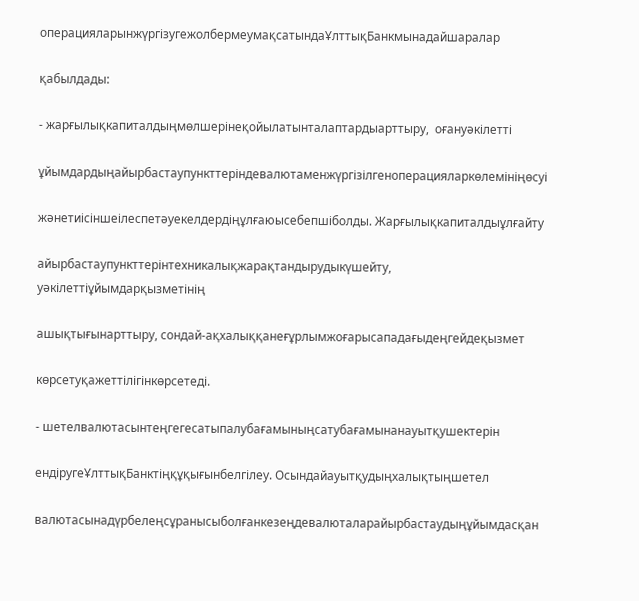операцияларынжүргізугежолбермеумақсатындаҰлттықБанкмынадайшаралар

қабылдады:

- жарғылықкапиталдыңмөлшерінеқойылатынталаптардыарттыру,  оғануəкілетті

ұйымдардыңайырбастаупункттеріндевалютаменжүргізілгеноперацияларкөлемініңөсуі

жəнетиісіншеілеспетəуекелдердіңұлғаюысебепшіболды. Жарғылықкапиталдыұлғайту

айырбастаупункттерінтехникалықжарақтандырудыкүшейту, уəкілеттіұйымдарқызметінің

ашықтығынарттыру, сондай-ақхалыққанеғұрлымжоғарысападағыдеңгейдеқызмет

көрсетуқажеттілігінкөрсетеді.

- шетелвалютасынтеңгегесатыпалубағамыныңсатубағамынанауытқушектерін

ендіругеҰлттықБанктіңқұқығынбелгілеу. Осындайауытқудыңхалықтыңшетел

валютасынадүрбелеңсұранысыболғанкезеңдевалюталарайырбастаудыңұйымдасқан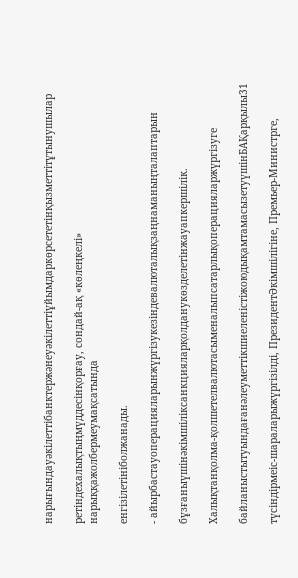нарығындауəкілеттібанктержəнеуəкілеттіұйымдаркөрсететінқызметтітұтынушылар

ретіндехалықтыңмүддесінқорғау, сондай-ақ «көлеңкелі» нарыққажолбермеумақсатында

енгізілетініболжанады.

- айырбастауоперацияларынжүргізукезіндевалюталықзаңнаманыңталаптарын

бұзғаныүшінəкімшіліксанкцияларқолданукөзделетінжауапкершілік.

Халықтанқолма-қолшетелвалютасыменалыпсатарлықоперацияларжүргізуге

байланыстытуындағанəлеуметтікшиеленістіжоюдықамтамасызетуүшінБАҚарқылы31

түсіндірмеіс-шараларыжүргізілді, ПрезидентƏкімшілігіне, Премьер-Министрге,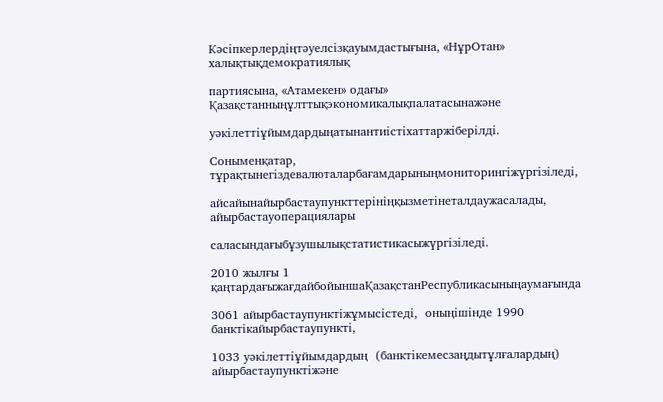Кəсіпкерлердіңтəуелсізқауымдастығына, «НұрОтан» халықтықдемократиялық

партиясына, «Атамекен» одағы» Қазақстанныңұлттықэкономикалықпалатасынажəне

уəкілеттіұйымдардыңатынантиістіхаттаржіберілді.

Соныменқатар, тұрақтынегіздевалюталарбағамдарыныңмониторингіжүргізіледі,

айсайынайырбастаупункттерініңқызметінеталдаужасалады, айырбастауоперациялары

саласындағыбұзушылықстатистикасыжүргізіледі.

2010 жылғы 1 қаңтардағыжағдайбойыншаҚазақстанРеспубликасыныңаумағында

3061 айырбастаупунктіжұмысістеді,  оныңішінде 1990 банктікайырбастаупункті,

1033 уəкілеттіұйымдардың  (банктікемесзаңдытұлғалардың) айырбастаупунктіжəне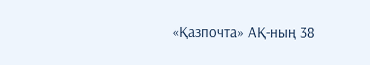«Қазпочта» АҚ-ның 38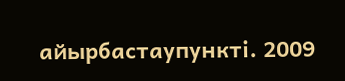айырбастаупункті. 2009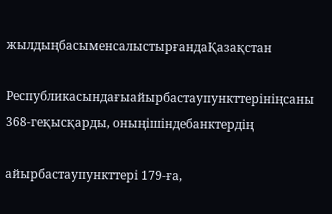жылдыңбасыменсалыстырғандаҚазақстан

Республикасындағыайырбастаупункттерініңсаны 368-геқысқарды, оныңішіндебанктердің

айырбастаупункттері 179-ға,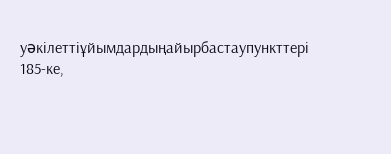уəкілеттіұйымдардыңайырбастаупункттері 185-ке,